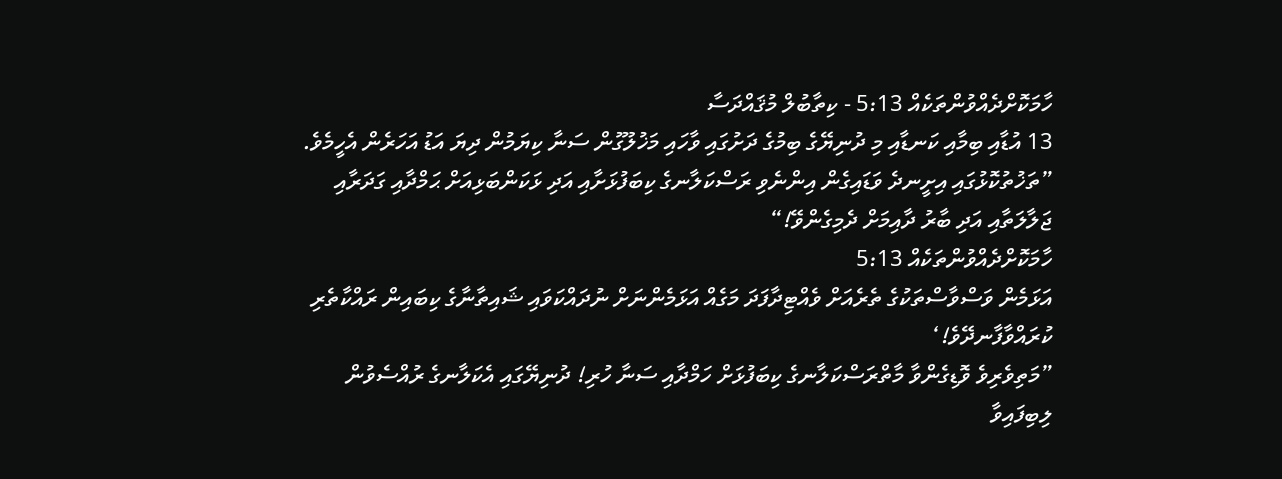ހާމަކޮށްދެއްވުންތަކެއް 5:13 - ކިތާބުލް މުޤައްދަސާ
13 އުޑާއި ބިމާއި ކަނޑާއި މި ދުނިޔޭގެ ބިމުގެ ދަށުގައި ވާހައި މަޚުލޫގުން ސަނާ ކިޔަމުން ދިޔަ އަޑު އަހަރެން އެހީމެވެ. ”ތަޚުތުކޮޅުގައި އިށީނދެ ވަޑައިގެން އިންނެވި ރަސްކަލާނގެ ކިބަފުޅަށާއި އަދި ޅަކަންބަޅިއަށް ޙަމްދާއި ގަދަރާއި ޖަލާލަތާއި އަދި ބާރު ދާއިމަށް ދެމިގެންވޭ!“
ހާމަކޮށްދެއްވުންތަކެއް 5:13
އަޅަމެން ވަސްވާސްތަކުގެ ތެރެއަށް ވެއްޓިދާފަދަ މަގެއް އަޅަމެންނަށް ނުދައްކަވައި ޝައިތާނާގެ ކިބައިން ރައްކާތެރި ކުރައްވާފާނދޭވެ!‘
”މަތިވެރިވެ ވޮޑިގެންވާ މާތްރަސްކަލާނގެ ކިބަފުޅަށް ހަމްދާއި ސަނާ ހުރި! ދުނިޔޭގައި އެކަލާނގެ ރުއްސެވުން ލިބިފައިވާ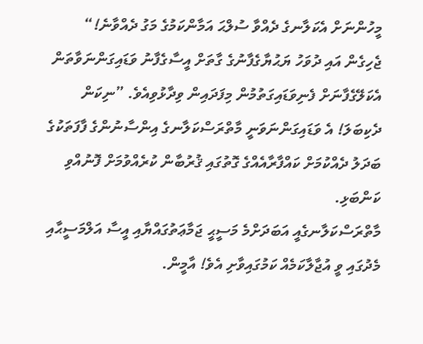މީހުންނަށް އެކަލާނގެ ދެއްވާ ސުލްޙަ އަމާންކަމުގެ މަގު ދެއްވާނެ!“
ޖެހިގެން އައި ދުވަހު ޔަޙުޔާގެފާނުގެ ގާތަށް އީސާގެފާނު ވަޑައިގަންނަވާތަން އެކަލޭގެފާނަށް ފެނިވަޑައިގަތުމުން މިފަދައިން ވިދާޅުވިއެވެ. ”ނިކަން ދެކިބަލަ! އެ ވަޑައިގަންނަވަނީ މާތްރަސްކަލާނގެ އިންސާނުންގެ ފާފަތަކުގެ ބަދަލު ދެއްކުމަށް ކައްފާރާއެއްގެ ގޮތުގައި ޤުރުބާން ކުރެއްވުމަށް ފޮނުއްވި ކަންބަޅި.
މާތްރަސްކަލާނގެއީ އަބަދަށްމެ މަސީޙީ ޖަމާޢަތުގައްޔާއި އީސާ އަލްމަސީޙާއި މެދުގައި ވީ އުޖާލާކަމެއް ކަމުގައިވާށި އެވެ! އާމީން.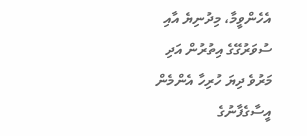އެހެންވީމާ، މިދުނިޔެ އާއި ސުވަރުގޭގެ އިތުރުން އަދި މަރުވެ ދިޔަ ހުރިހާ އެންމެން އީސާގެފާނުގެ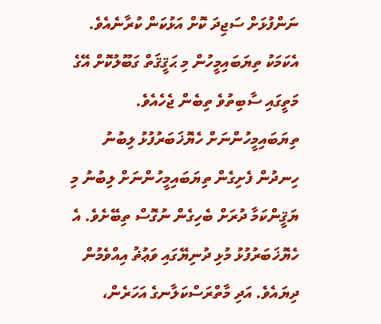ނަންފުޅަށް ސަޖިދަ ކޮށް އަޅުކަން ކުރާނެއެވެ.
އެކަމަކު ތިޔަބައިމީހުން މި ޙަޤީޤަތް ގަބޫލުކޮށް އޭގެ މަތީގައި ސާބިތުވެ ތިބެން ޖެހެއެވެ. ތިޔަބައިމީހުންނަށް ހެޔޮޚަބަރުފުޅު ލިބުނު ހިނދުން ފެށިގެން ތިޔަބައިމީހުންނަށް ލިބުނު މި ޔަޤީންކަމާ ދުރަށް ބެހިގެން ނުގޮސް ތިބޭށެވެ. އެ ހެޔޮޚަބަރުފުޅު މުޅި ދުނިޔޭގައި ވަޢުޡު އިއްވެމުން ދިޔައެވެ. އަދި މާތްރަސްކަލާނގެ އަހަރެން،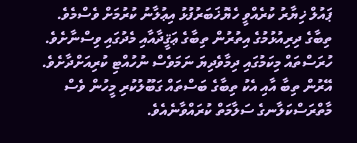ޕައުލް ޚިޔާރު ކުރެއްވީ ހެޔޮޚަބަރުފުޅު އިޢުލާނު ކުރުމަށް ވެސްމެވެ.
ތިބާގެ ދިރިއުޅުމުގެ އިތުރުން ތިބާގެ ޢަޤީދާއާއި މެދުގައި ވިސްނާށެވެ. ހުރަސްތައް މިކަމުގައި ދިމާވެދިޔަ ނަމަވެސް ނުހުއްޓި ކުރިއަށްދާށެވެ. އޭރުން ތިބާ އާއި އެކު ތިބާގެ ބަސްތައް ގަބޫލުކުރި މީހުން ވެސް މާތްރަސްކަލާނގެ ސަލާމަތް ކުރައްވާނެއެވެ.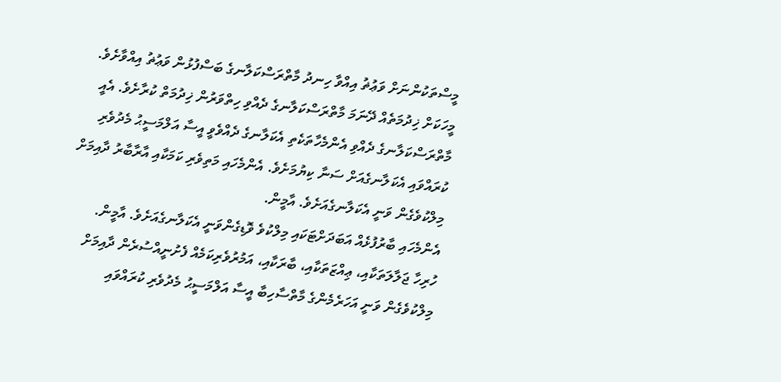މީސްތަކުންނަށް ވަޢުޡު އިއްވާ ހިނދު މާތްރަސްކަލާނގެ ބަސްފުޅުން ވަޢުޡު އިއްވާށެވެ. މީހަކަށް ޚިދުމަތެއް ދޭނަމަ މާތްރަސްކަލާނގެ ދެއްވި ހިތްވަރުން ޚިދުމަތް ކުރާށެވެ. އެއީ މާތްރަސްކަލާނގެ ދެއްވި އެންމެހާތަކެތި އެކަލާނގެ ދެއްވެވީ އީސާ އަލްމަސީޙު މެދުވެރި ކުރައްވައި އެކަލާނގެއަށް ސަނާ ކިޔުމަށެވެ. އެންމެހައި މަތިވެރި ކަމަކާއި އާރާބާރު ދާއިމަށް މިލްކުވެގެން ވަނީ އެކަލާނގެއަށެވެ. އާމީން.
އެންމެހައި ބާރުފުޅެއް އަބަދަށްޓަކައި މިލްކުވެ ވޮޑިގެންވަނީ އެކަލާނގެއަށެވެ. އާމީން.
ހުރިހާ ޖަލާލަތަކާއި، ޢިއްޒަތަކާއި، ބާރަކާއި، އަމުރުވެރިކަމެއް ފެށުނީއްސުރެން ދާއިމަށް މިލްކުވެގެން ވަނީ އަހަރެމެންގެ މާތްސާހިބާ އީސާ އަލްމަސީޙު މެދުވެރި ކުރައްވައި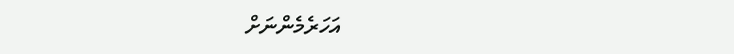އަހަރެމެންނަށް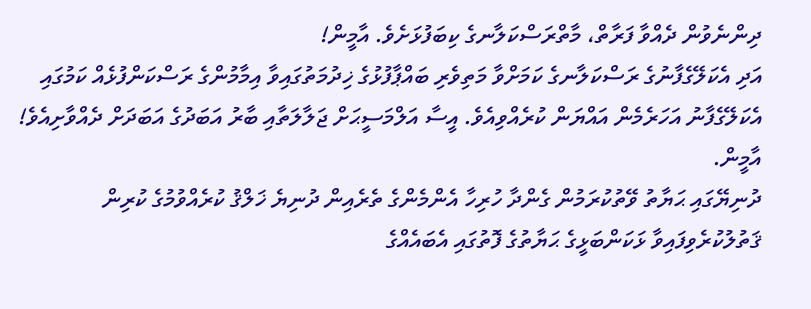ދިންނެވުން ދެއްވާ ފަރާތް، މާތްރަސްކަލާނގެ ކިބަފުޅަށެވެ. އާމީން!
އަދި އެކަލޭގެފާނުގެ ރަސްކަލާނގެ ކަމަށްވާ މަތިވެރި ބައްޕާފުޅުގެ ޚިދުމަތުގައިވާ އިމާމުންގެ ރަސްކަންފުޅެއް ކަމުގައި އެކަލޭގެފާނު އަހަރެމެން އައްޔަން ކުރެއްވިއެވެ. އީސާ އަލްމަސީޙަށް ޖަލާލަތާއި ބާރު އަބަދުގެ އަބަދަށް ދެއްވާށިއެވެ! އާމީން.
ދުނިޔޭގައި ޙަޔާތު ވޭތުކުރަމުން ގެންދާ ހުރިހާ އެންމެންގެ ތެރެއިން ދުނިޔެ ޚަލްޤު ކުރެއްވުމުގެ ކުރިން ޤަތުލުކުރެވިފައިވާ ޅަކަންބަޅީގެ ޙަޔާތުގެ ފޮތުގައި އެބައެއްގެ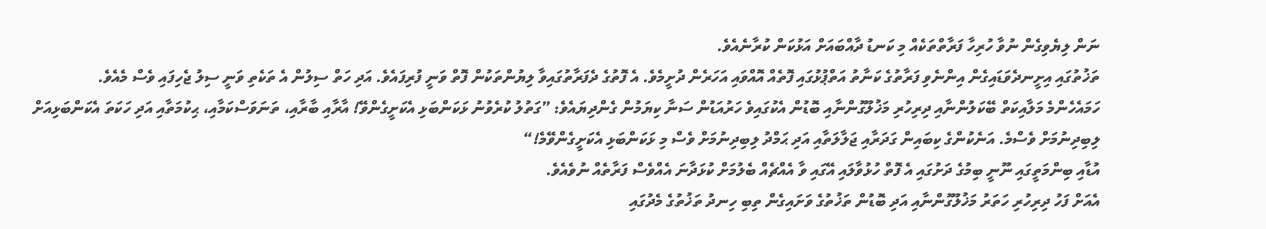ނަން ލިޔެވިގެން ނުވާ ހުރިހާ ފަރާތްތަކެއް މި ކަނޑު ދާއްބައަށް އަޅުކަން ކުރާނެއެވެ.
ތަޚުތުގައި އިށީނދެވަޑައިގެން އިންނެވި ފަރާތުގެ ކަނާތު އަތްޕުޅުގައި ފޮތެއް އޮއްވައި އަހަރެން ދުށީމެވެ. އެ ފޮތުގެ ދެފަރާތުގައިވާ ލިޔުންތަކުން ފޮތް ވަނީ ފުރިފައެވެ. އަދި ހަތް ސިލުން އެ ތަކެތި ވަނީ ސިލު ޖެހިފައި ވެސް މެއެވެ.
ހަމައެހެންމެ މަލާއިކަތް ބޭކަލުންނާއި ދިރިހުރި މަޚުލޫގުންނާއި ބޮޑުން އެކުގައިވެ ހަރުއަޑުން ސަނާ ކިޔަމުން ގެންދިޔައެވެ: ”ގަތުލު ކުރެވުނު ޅަކަންބަޅި އެކަށީގެންވޭ! އާރާއި ބާރާއި، ތަނަވަސްކަމާއި، ޙިކުމަތާއި އަދި ހަކަތަ އެކަންބަޅިއަށް ލިބިދިނުމަށް ވެސްމެ. އަނެކުންގެ ކިބައިން ގަދަރާއި ޖަލާލަތާއި އަދި ޙަމްދު ލިބިދިނުމަށް ވެސް މި ޅަކަންބަޅި އެކަށީގެންވޭމެ!“
އުޑާއި ބިންމަތީގައި ނޫނީ ބިމުގެ ދަށުގައި އެ ފޮތް ހުޅުވާލައި އޭގައި ވާ އެއްޗެއް ބެލުމަށް ކުޅަދާނަ އެއްވެސް ފަރާތެއް ނުވެއެވެ.
އެއަށް ފަހު ދިރިހުރި ހަތަރު މަޚުލޫގުންނާއި އަދި ބޮޑުން ތަޚުތުގެ ވަށައިގެން ތިބި ހިނދު ތަޚުތުގެ މެދުގައި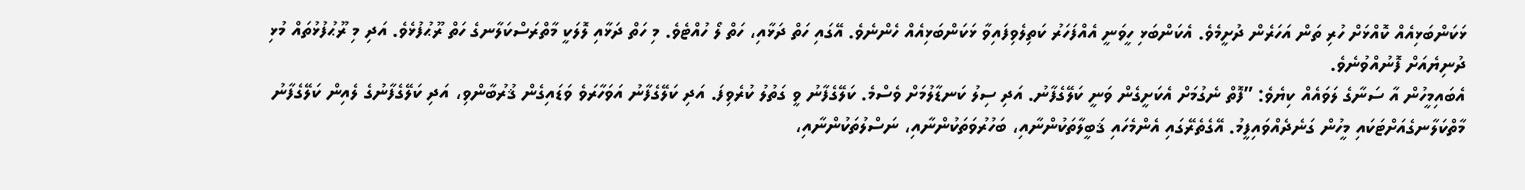ޅަކަންބަޅިއެއް ކޮއްޅަށް ހުރި ތަން އަހަރެން ދުށީމެވެ. އެކަންބަޅި ހީވަނީ އެއްފަހަރު ކަތިލެވިފައިވާ ޅަކަންބަޅިއެއް ހެންނެވެ. އޭގައި ހަތް ދަޅާއި، ހަތް ލޯ ހުއްޓެވެ. މި ހަތް ދަޅާއި ލޮލަކީ މާތްރަސްކަލާނގެ ހަތް ރޫޙުފުޅެވެ. އަދި މި ރޫޙުފުޅުތައް މުޅި ދުނިޔެއަށް ފޮނުއްވުނެވެ.
އެބައިމީހުން އާ ސަނާގެ ލަވައެއް ކިޔެވެ: ”ފޮތް ނެގުމަށް އެކަށީގެން ވަނީ ކަލޭގެފާނު. އަދި ސިލު ކަނޑާލުމަށް ވެސްމެ. ކަލޭގެފާނު ވީ ގަތުލު ކުރެވިފަ. އަދި ކަލޭގެފާނު އަވަހާރަވެ ވަޑައިގެން ޤުރުބާންވި، އަދި ކަލޭގެފާނުގެ ލެއިން ކަލޭގެފާނު މާތްކަލާނގެއަށްޓަކައި މީހުން ގަނެދެއްވައިފީމު. އޭގެތެރޭގައި އެންމެހައި ޤަބީލާތަކުންނާއި، ބަހުރުވަތަކުންނާއި، ނަސްލުތަކުންނާއި،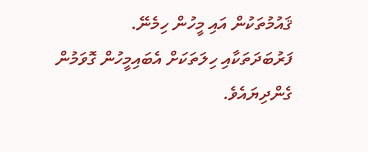ޤައުމުތަކުން އައި މީހުން ހިމެނޭ.
ފަރުބަދަތަކާއި ހިލަތަކަށް އެބައިމީހުން ގޮވަމުން ގެންދިޔައެވެ.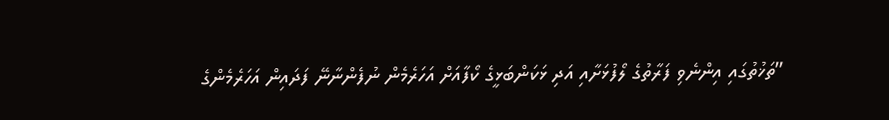”ތަޚުތުގައި އިންނެވި ފަރާތުގެ ލޯފުޅަށާއި އަދި ޅަކަންބަޅީގެ ކޯފާއަށް އަހަރެމެން ނުފެންނާނޭ ފަދައިން އަހަރެމެންގެ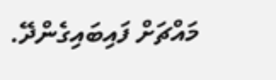މައްޗަށް ފައިބައިގެންދޭ.